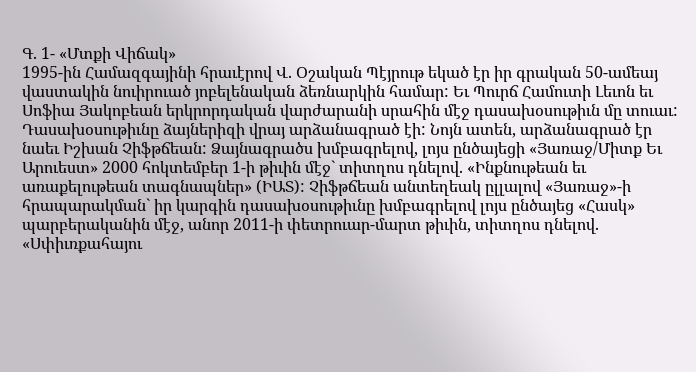Գ. 1- «Մտքի Վիճակ»
1995-ին Համազգայինի հրաւէրով Վ. Օշական Պէյրութ եկած էր իր գրական 50-ամեայ վաստակին նուիրուած յոբելենական ձեռնարկին համար: Եւ Պուրճ Համուտի Լեւոն եւ Սոֆիա Յակոբեան երկրորդական վարժարանի սրահին մէջ դասախօսութիւն մը տուաւ: Դասախօսութիւնը ձայներիզի վրայ արձանագրած էի: Նոյն ատեն, արձանագրած էր նաեւ Իշխան Չիֆթճեան: Ձայնագրածս խմբագրելով, լոյս ընծայեցի «Յառաջ/Միտք Եւ Արուեստ» 2000 հոկտեմբեր 1-ի թիւին մէջ` տիտղոս դնելով. «Ինքնութեան եւ առաքելութեան տագնապներ» (ԻԱՏ): Չիֆթճեան անտեղեակ ըլլալով «Յառաջ»-ի հրապարակման` իր կարգին դասախօսութիւնը խմբագրելով լոյս ընծայեց «Հասկ» պարբերականին մէջ, անոր 2011-ի փետրուար-մարտ թիւին, տիտղոս դնելով. «Սփիւռքահայու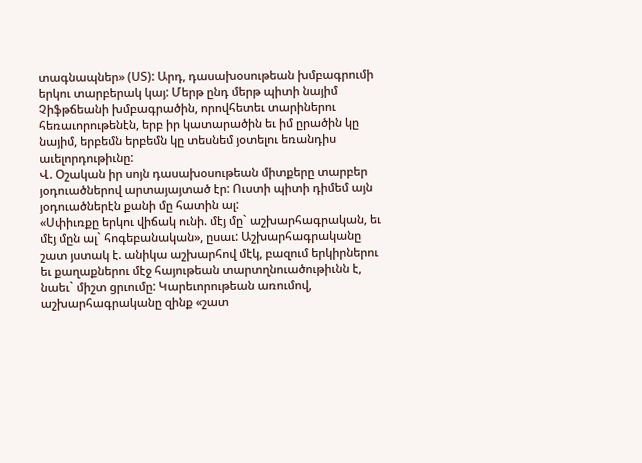տագնապներ» (ՍՏ): Արդ, դասախօսութեան խմբագրումի երկու տարբերակ կայ: Մերթ ընդ մերթ պիտի նայիմ Չիֆթճեանի խմբագրածին, որովհետեւ տարիներու հեռաւորութենէն, երբ իր կատարածին եւ իմ ըրածին կը նայիմ, երբեմն երբեմն կը տեսնեմ յօտելու եռանդիս աւելորդութիւնը:
Վ. Օշական իր սոյն դասախօսութեան միտքերը տարբեր յօդուածներով արտայայտած էր: Ուստի պիտի դիմեմ այն յօդուածներէն քանի մը հատին ալ:
«Սփիւռքը երկու վիճակ ունի. մէյ մը` աշխարհագրական, եւ մէյ մըն ալ` հոգեբանական», ըսաւ: Աշխարհագրականը շատ յստակ է. անիկա աշխարհով մէկ, բազում երկիրներու եւ քաղաքներու մէջ հայութեան տարտղնուածութիւնն է, նաեւ` միշտ ցրւումը: Կարեւորութեան առումով, աշխարհագրականը զինք «շատ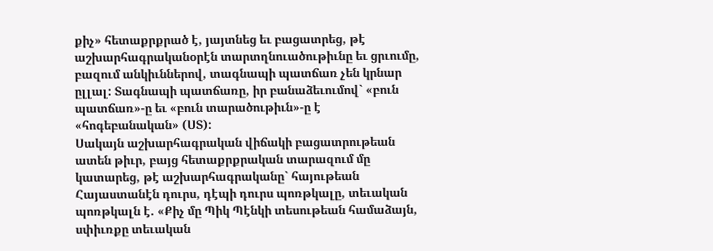քիչ» հետաքրքրած է, յայտնեց եւ բացատրեց, թէ աշխարհագրականօրէն տարտղնուածութիւնը եւ ցրւումը, բազում անկիւններով, տագնապի պատճառ չեն կրնար ըլլալ: Տագնապի պատճառը, իր բանաձեւումով` «բուն պատճառ»-ը եւ «բուն տարածութիւն»-ը է «հոգեբանական» (ՍՏ):
Սակայն աշխարհագրական վիճակի բացատրութեան ատեն թիւր, բայց հետաքրքրական տարազում մը կատարեց, թէ աշխարհագրականը` հայութեան Հայաստանէն դուրս, դէպի դուրս պոռթկալը, տեւական պոռթկալն է. «Քիչ մը Պիկ Պէնկի տեսութեան համաձայն, սփիւռքը տեւական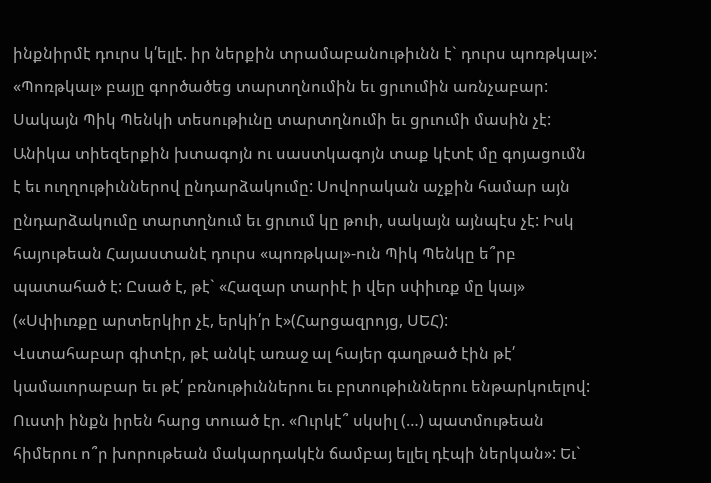ինքնիրմէ դուրս կ՛ելլէ. իր ներքին տրամաբանութիւնն է` դուրս պոռթկալ»: «Պոռթկալ» բայը գործածեց տարտղնումին եւ ցրւումին առնչաբար: Սակայն Պիկ Պենկի տեսութիւնը տարտղնումի եւ ցրւումի մասին չէ: Անիկա տիեզերքին խտագոյն ու սաստկագոյն տաք կէտէ մը գոյացումն է եւ ուղղութիւններով ընդարձակումը: Սովորական աչքին համար այն ընդարձակումը տարտղնում եւ ցրւում կը թուի, սակայն այնպէս չէ: Իսկ հայութեան Հայաստանէ դուրս «պոռթկալ»-ուն Պիկ Պենկը ե՞րբ պատահած է: Ըսած է, թէ` «Հազար տարիէ ի վեր սփիւռք մը կայ» («Սփիւռքը արտերկիր չէ, երկի՛ր է»(Հարցազրոյց, ՍԵՀ):
Վստահաբար գիտէր, թէ անկէ առաջ ալ հայեր գաղթած էին թէ՛ կամաւորաբար եւ թէ՛ բռնութիւններու եւ բրտութիւններու ենթարկուելով: Ուստի ինքն իրեն հարց տուած էր. «Ուրկէ՞ սկսիլ (…) պատմութեան հիմերու ո՞ր խորութեան մակարդակէն ճամբայ ելլել դէպի ներկան»: Եւ`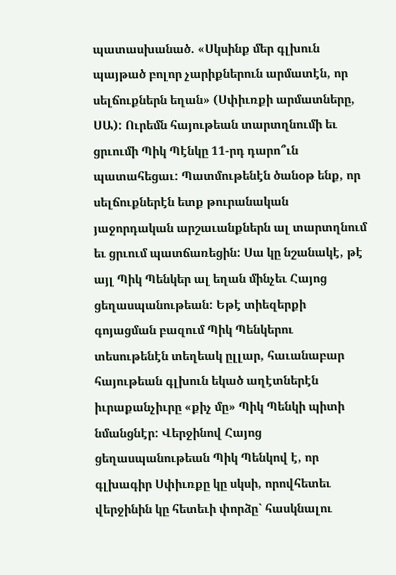պատասխանած. «Սկսինք մեր գլխուն պայթած բոլոր չարիքներուն արմատէն, որ սելճուքներն եղան» (Սփիւռքի արմատները, ՍԱ): Ուրեմն հայութեան տարտղնումի եւ ցրւումի Պիկ Պէնկը 11-րդ դարո՞ւն պատահեցաւ: Պատմութենէն ծանօթ ենք, որ սելճուքներէն ետք թուրանական յաջորդական արշաւանքներն ալ տարտղնում եւ ցրւում պատճառեցին: Սա կը նշանակէ, թէ այլ Պիկ Պենկեր ալ եղան մինչեւ Հայոց ցեղասպանութեան: Եթէ տիեզերքի գոյացման բազում Պիկ Պենկերու տեսութենէն տեղեակ ըլլար, հաւանաբար հայութեան գլխուն եկած աղէտներէն իւրաքանչիւրը «քիչ մը» Պիկ Պենկի պիտի նմանցնէր: Վերջինով Հայոց ցեղասպանութեան Պիկ Պենկով է, որ գլխագիր Սփիւռքը կը սկսի, որովհետեւ վերջինին կը հետեւի փորձը` հասկնալու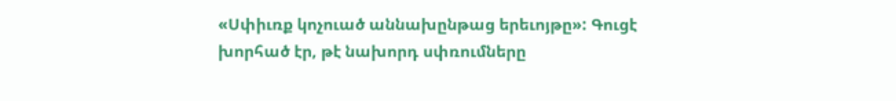«Սփիւռք կոչուած աննախընթաց երեւոյթը»: Գուցէ խորհած էր, թէ նախորդ սփռումները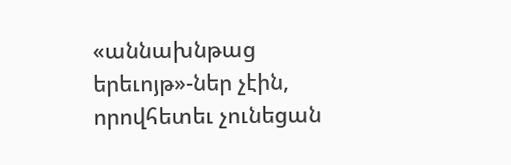«աննախնթաց երեւոյթ»-ներ չէին, որովհետեւ չունեցան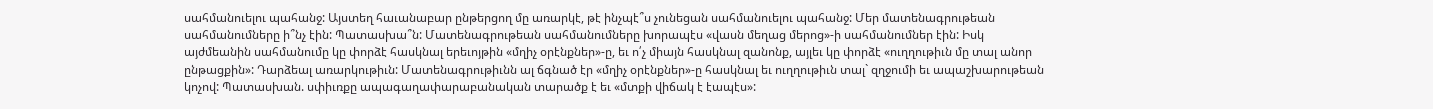սահմանուելու պահանջ: Այստեղ հաւանաբար ընթերցող մը առարկէ, թէ ինչպէ՞ս չունեցան սահմանուելու պահանջ: Մեր մատենագրութեան սահմանումները ի՞նչ էին: Պատասխա՞ն: Մատենագրութեան սահմանումները խորապէս «վասն մեղաց մերոց»-ի սահմանումներ էին: Իսկ այժմեանին սահմանումը կը փորձէ հասկնալ երեւոյթին «մղիչ օրէնքներ»-ը, եւ ո՛չ միայն հասկնալ զանոնք, այլեւ կը փորձէ «ուղղութիւն մը տալ անոր ընթացքին»: Դարձեալ առարկութիւն: Մատենագրութիւնն ալ ճգնած էր «մղիչ օրէնքներ»-ը հասկնալ եւ ուղղութիւն տալ` զղջումի եւ ապաշխարութեան կոչով: Պատասխան. սփիւռքը ապագաղափարաբանական տարածք է եւ «մտքի վիճակ է էապէս»: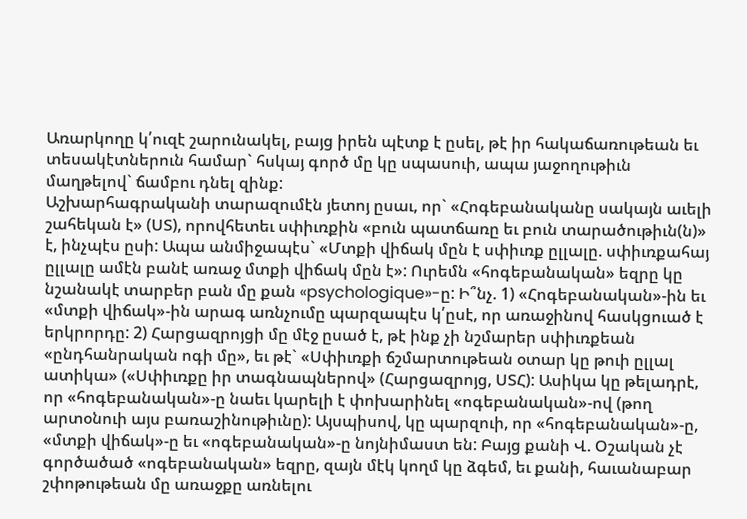Առարկողը կ՛ուզէ շարունակել, բայց իրեն պէտք է ըսել, թէ իր հակաճառութեան եւ տեսակէտներուն համար` հսկայ գործ մը կը սպասուի, ապա յաջողութիւն մաղթելով` ճամբու դնել զինք:
Աշխարհագրականի տարազումէն յետոյ ըսաւ, որ` «Հոգեբանականը սակայն աւելի շահեկան է» (ՍՏ), որովհետեւ սփիւռքին «բուն պատճառը եւ բուն տարածութիւն(ն)» է, ինչպէս ըսի: Ապա անմիջապէս` «Մտքի վիճակ մըն է սփիւռք ըլլալը. սփիւռքահայ ըլլալը ամէն բանէ առաջ մտքի վիճակ մըն է»: Ուրեմն «հոգեբանական» եզրը կը նշանակէ տարբեր բան մը քան «psychologique»-ը: Ի՞նչ. 1) «Հոգեբանական»-ին եւ «մտքի վիճակ»-ին արագ առնչումը պարզապէս կ՛ըսէ, որ առաջինով հասկցուած է երկրորդը: 2) Հարցազրոյցի մը մէջ ըսած է, թէ ինք չի նշմարեր սփիւռքեան «ընդհանրական ոգի մը», եւ թէ` «Սփիւռքի ճշմարտութեան օտար կը թուի ըլլալ ատիկա» («Սփիւռքը իր տագնապներով» (Հարցազրոյց, ՍՏՀ): Ասիկա կը թելադրէ, որ «հոգեբանական»-ը նաեւ կարելի է փոխարինել «ոգեբանական»-ով (թող արտօնուի այս բառաշինութիւնը): Այսպիսով, կը պարզուի, որ «հոգեբանական»-ը, «մտքի վիճակ»-ը եւ «ոգեբանական»-ը նոյնիմաստ են: Բայց քանի Վ. Օշական չէ գործածած «ոգեբանական» եզրը, զայն մէկ կողմ կը ձգեմ, եւ քանի, հաւանաբար շփոթութեան մը առաջքը առնելու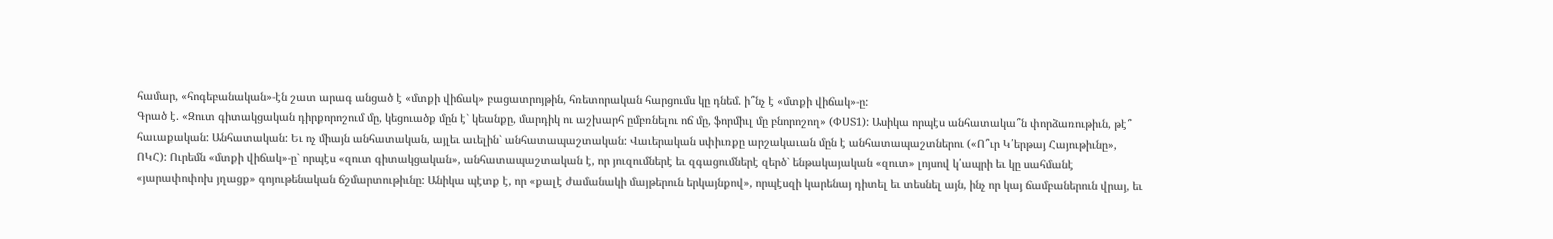համար, «հոգեբանական»-էն շատ արագ անցած է «մտքի վիճակ» բացատրոյթին, հռետորական հարցումս կը դնեմ. ի՞նչ է «մտքի վիճակ»-ը:
Գրած է. «Զուտ գիտակցական դիրքորոշում մը, կեցուածք մըն է` կեանքը, մարդիկ ու աշխարհ ըմբռնելու ոճ մը, ֆորմիւլ մը բնորոշող» (ՓՍՏ1): Ասիկա որպէս անհատակա՞ն փորձառութիւն, թէ՞ հաւաքական: Անհատական: Եւ ոչ միայն անհատական, այլեւ աւելին` անհատապաշտական: Վաւերական սփիւռքը արշակաւան մըն է անհատապաշտներու («Ո՞ւր Կ՛երթայ Հայութիւնը», ՈԿՀ): Ուրեմն «մտքի վիճակ»-ը` որպէս «զուտ գիտակցական», անհատապաշտական է, որ յուզումներէ եւ զգացումներէ զերծ` ենթակայական «զուտ» լոյսով կ՛ապրի եւ կը սահմանէ «յարափոփոխ յղացք» գոյութենական ճշմարտութիւնը: Անիկա պէտք է, որ «քալէ ժամանակի մայթերուն երկայնքով», որպէսզի կարենայ դիտել եւ տեսնել այն, ինչ որ կայ ճամբաներուն վրայ, եւ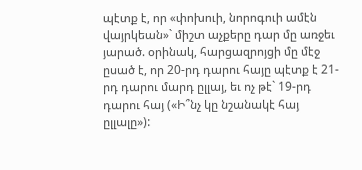պէտք է, որ «փոխուի, նորոգուի ամէն վայրկեան»` միշտ աչքերը դար մը առջեւ յարած. օրինակ, հարցազրոյցի մը մէջ ըսած է, որ 20-րդ դարու հայը պէտք է 21-րդ դարու մարդ ըլլայ, եւ ոչ թէ` 19-րդ դարու հայ («Ի՞նչ կը նշանակէ հայ ըլլալը»):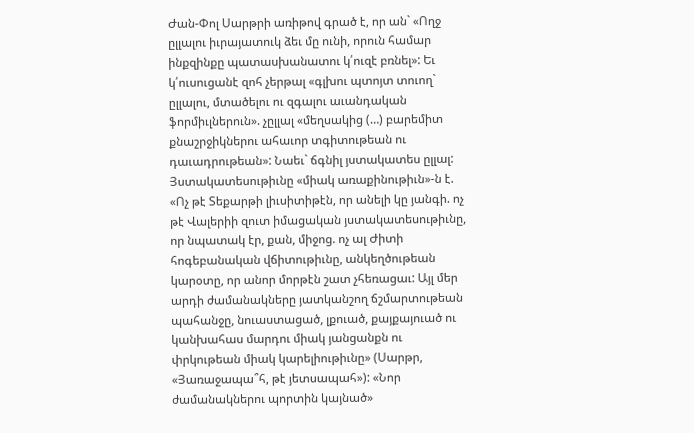Ժան-Փոլ Սարթրի առիթով գրած է, որ ան` «Ողջ ըլլալու իւրայատուկ ձեւ մը ունի, որուն համար ինքզինքը պատասխանատու կ՛ուզէ բռնել»: Եւ կ՛ուսուցանէ զոհ չերթալ «գլխու պտոյտ տուող` ըլլալու, մտածելու ու զգալու աւանդական ֆորմիւլներուն». չըլլալ «մեղսակից (…) բարեմիտ քնաշրջիկներու ահաւոր տգիտութեան ու դաւադրութեան»: Նաեւ` ճգնիլ յստակատես ըլլալ: Յստակատեսութիւնը «միակ առաքինութիւն»-ն է. «Ոչ թէ Տեքարթի լիւսիտիթէն, որ անելի կը յանգի. ոչ թէ Վալերիի զուտ իմացական յստակատեսութիւնը, որ նպատակ էր, քան, միջոց. ոչ ալ Ժիտի հոգեբանական վճիտութիւնը, անկեղծութեան կարօտը, որ անոր մորթէն շատ չհեռացաւ: Այլ մեր արդի ժամանակները յատկանշող ճշմարտութեան պահանջը, նուաստացած, լքուած, քայքայուած ու կանխահաս մարդու միակ յանցանքն ու փրկութեան միակ կարելիութիւնը» (Սարթր, «Յառաջապա՞հ, թէ յետսապահ»): «Նոր ժամանակներու պորտին կայնած»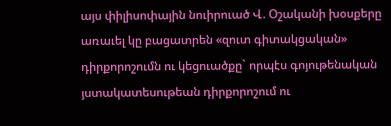այս փիլիսոփային նուիրուած Վ. Օշականի խօսքերը առաւել կը բացատրեն «զուտ գիտակցական» դիրքորոշումն ու կեցուածքը` որպէս գոյութենական յստակատեսութեան դիրքորոշում ու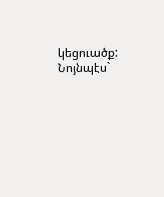կեցուածք: Նոյնպէս`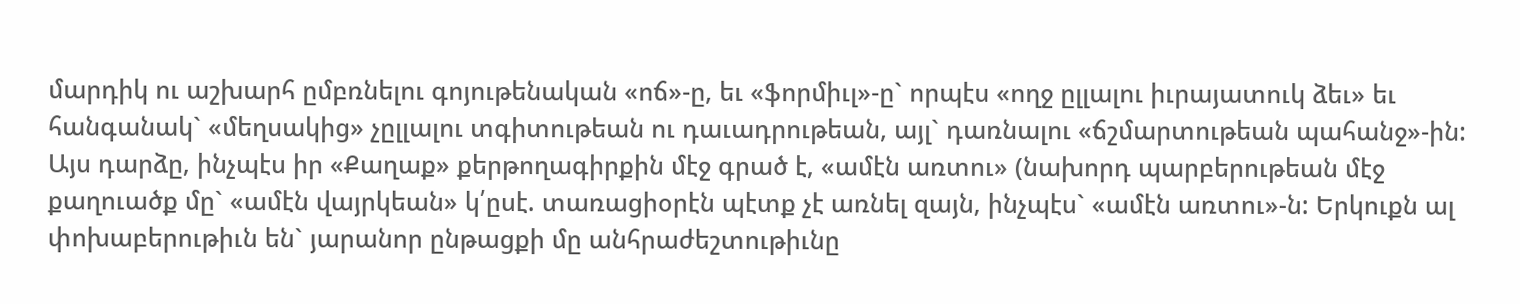մարդիկ ու աշխարհ ըմբռնելու գոյութենական «ոճ»-ը, եւ «ֆորմիւլ»-ը` որպէս «ողջ ըլլալու իւրայատուկ ձեւ» եւ հանգանակ` «մեղսակից» չըլլալու տգիտութեան ու դաւադրութեան, այլ` դառնալու «ճշմարտութեան պահանջ»-ին: Այս դարձը, ինչպէս իր «Քաղաք» քերթողագիրքին մէջ գրած է, «ամէն առտու» (նախորդ պարբերութեան մէջ քաղուածք մը` «ամէն վայրկեան» կ՛ըսէ. տառացիօրէն պէտք չէ առնել զայն, ինչպէս` «ամէն առտու»-ն: Երկուքն ալ փոխաբերութիւն են` յարանոր ընթացքի մը անհրաժեշտութիւնը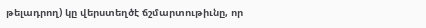թելադրող) կը վերստեղծէ ճշմարտութիւնը, որ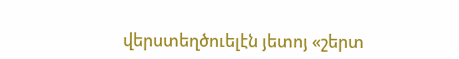վերստեղծուելէն յետոյ «շերտ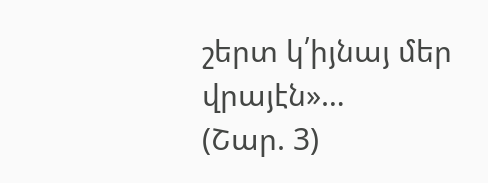շերտ կ՛իյնայ մեր վրայէն»…
(Շար. 3)